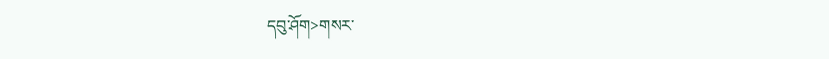དབུ་ཤོག>གསར་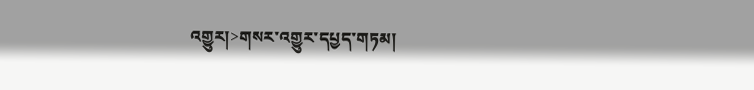འགྱུར།>གསར་འགྱུར་དཔྱད་གཏམ།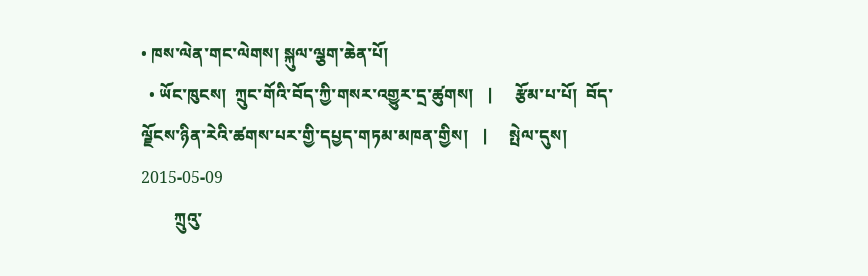• ཁས་ལེན་གང་ལེགས། སྐུལ་ལྕག་ཆེན་པོ།
  • ཡོང་ཁུངས།  ཀྲུང་གོའི་བོད་ཀྱི་གསར་འགྱུར་དྲ་ཚུགས།   |     རྩོམ་པ་པོ།  བོད་ལྗོངས་ཉིན་རེའི་ཚགས་པར་གྱི་དཔྱད་གཏམ་མཁན་གྱིས།   |     སྤེལ་དུས།  2015-05-09
        ཀྲུའུ་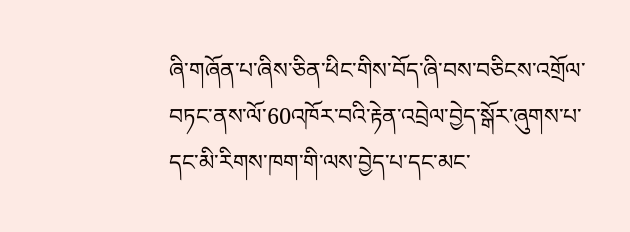ཞི་གཞོན་པ་ཞིས་ཅིན་ཕིང་གིས་བོད་ཞི་བས་བཅིངས་འགྲོལ་བཏང་ནས་ལོ་60འཁོར་བའི་རྟེན་འབྲེལ་བྱེད་སྒོར་ཞུགས་པ་དང་མི་རིགས་ཁག་གི་ལས་བྱེད་པ་དང་མང་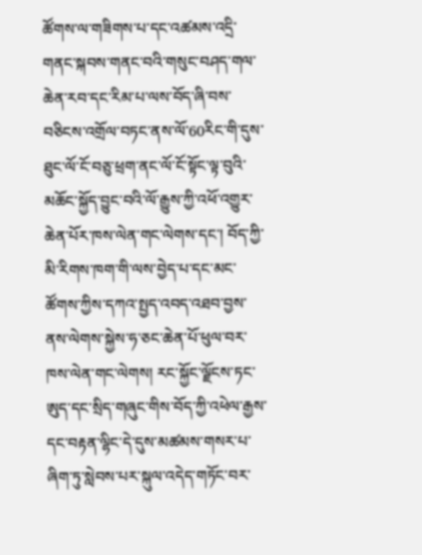ཚོགས་ལ་གཟིགས་པ་དང་འཚམས་འདྲི་གནང་སྐབས་གནང་བའི་གསུང་བཤད་གལ་ཆེན་རབ་དང་རིམ་པ་ལས་བོད་ཞི་བས་བཅིངས་འགྲོལ་བཏང་ནས་ལོ་60རིང་གི་དུས་ཐུང་ལོ་ངོ་བཅུ་ཕྲག་ནང་ལོ་ངོ་སྟོང་ལྟ་བུའི་མཆོང་སྐྱོད་བྱུང་བའི་ལོ་རྒྱུས་ཀྱི་འཕོ་འགྱུར་ཆེན་པོར་ཁས་ལེན་གང་ལེགས་དང་། བོད་ཀྱི་མི་རིགས་ཁག་གི་ལས་བྱེད་པ་དང་མང་ཚོགས་ཀྱིས་དཀའ་སྤྱད་འབད་འཐབ་བྱས་ནས་ལེགས་སྐྱེས་ཧ་ཅང་ཆེན་པོ་ཕུལ་བར་ཁས་ལེན་གང་ལེགས། རང་སྐྱོང་ལྗོངས་ཏང་ཨུད་དང་སྲིད་གཞུང་གིས་བོད་ཀྱི་འཕེལ་རྒྱས་དང་བརྟན་ལྷིང་དེ་དུས་མཚམས་གསར་པ་ཞིག་ཏུ་སླེབས་པར་སྐུལ་འདེད་གཏོང་བར་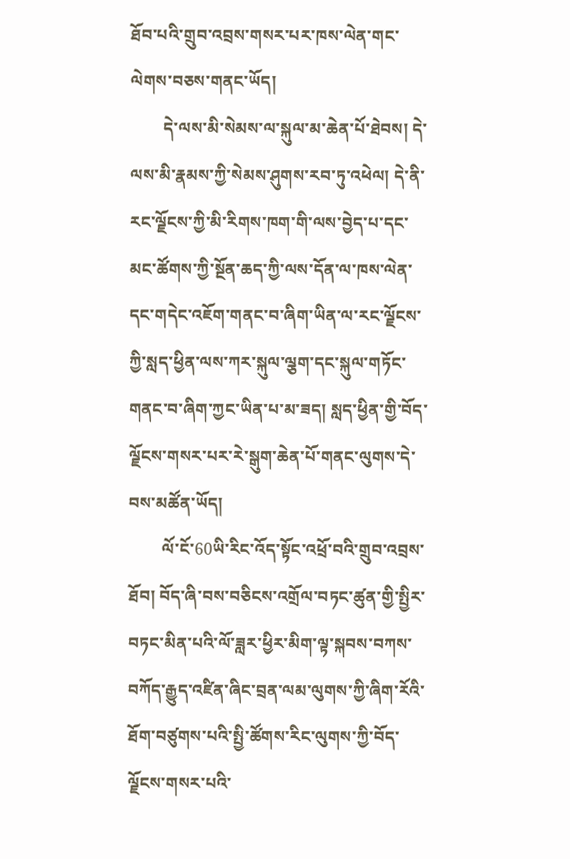ཐོབ་པའི་གྲུབ་འབྲས་གསར་པར་ཁས་ལེན་གང་ལེགས་བཅས་གནང་ཡོད།
        དེ་ལས་མི་སེམས་ལ་སྐུལ་མ་ཆེན་པོ་ཐེབས། དེ་ལས་མི་རྣམས་ཀྱི་སེམས་ཤུགས་རབ་ཏུ་འཕེལ། དེ་ནི་རང་ལྗོངས་ཀྱི་མི་རིགས་ཁག་གི་ལས་བྱེད་པ་དང་མང་ཚོགས་ཀྱི་སྔོན་ཆད་ཀྱི་ལས་དོན་ལ་ཁས་ལེན་དང་གདེང་འཇོག་གནང་བ་ཞིག་ཡིན་ལ་རང་ལྗོངས་ཀྱི་སླད་ཕྱིན་ལས་ཀར་སྐུལ་ལྕག་དང་སྐུལ་གཏོང་གནང་བ་ཞིག་ཀྱང་ཡིན་པ་མ་ཟད། སླད་ཕྱིན་གྱི་བོད་ལྗོངས་གསར་པར་རེ་སྒུག་ཆེན་པོ་གནང་ལུགས་དེ་བས་མཚོན་ཡོད།
        ལོ་ངོ་60ཡི་རིང་འོད་སྟོང་འཕྲོ་བའི་གྲུབ་འབྲས་ཐོབ། བོད་ཞི་བས་བཅིངས་འགྲོལ་བཏང་ཚུན་གྱི་སྤྱིར་བཏང་མིན་པའི་ལོ་ཟླར་ཕྱིར་མིག་ལྟ་སྐབས་བཀས་བཀོད་རྒྱུད་འཛིན་ཞིང་བྲན་ལམ་ལུགས་ཀྱི་ཞིག་རོའི་ཐོག་བཙུགས་པའི་སྤྱི་ཚོགས་རིང་ལུགས་ཀྱི་བོད་ལྗོངས་གསར་པའི་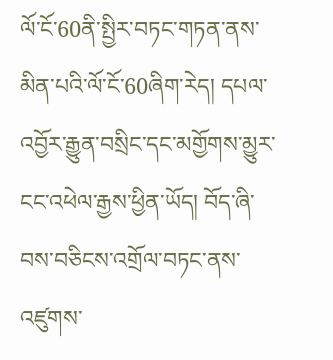ལོ་ངོ་60ནི་སྤྱིར་བཏང་གཏན་ནས་མིན་པའི་ལོ་ངོ་60ཞིག་རེད། དཔལ་འབྱོར་རྒྱུན་བསྲིང་དང་མགྱོགས་མྱུར་ངང་འཕེལ་རྒྱས་ཕྱིན་ཡོད། བོད་ཞི་བས་བཅིངས་འགྲོལ་བཏང་ནས་འཛུགས་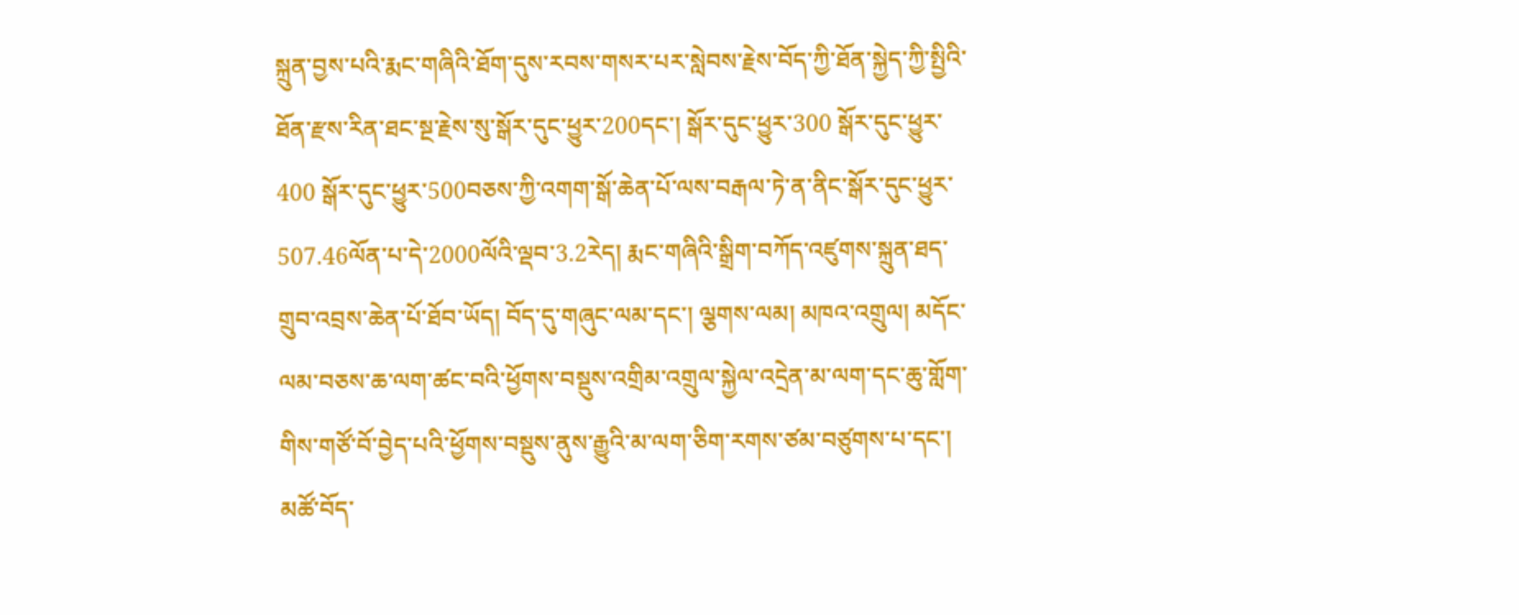སྐྲུན་བྱས་པའི་རྨང་གཞིའི་ཐོག་དུས་རབས་གསར་པར་སླེབས་རྗེས་བོད་ཀྱི་ཐོན་སྐྱེད་ཀྱི་སྤྱིའི་ཐོན་རྫས་རིན་ཐང་སྔ་རྗེས་སུ་སྒོར་དུང་ཕྱུར་200དང་། སྒོར་དུང་ཕྱུར་300 སྒོར་དུང་ཕྱུར་400 སྒོར་དུང་ཕྱུར་500བཅས་ཀྱི་འགག་སྒོ་ཆེན་པོ་ལས་བརྒལ་ཏེ་ན་ནིང་སྒོར་དུང་ཕྱུར་507.46ལོན་པ་དེ་2000ལོའི་ལྡབ་3.2རེད། རྨང་གཞིའི་སྒྲིག་བཀོད་འཛུགས་སྐྲུན་ཐད་གྲུབ་འབྲས་ཆེན་པོ་ཐོབ་ཡོད། བོད་དུ་གཞུང་ལམ་དང་། ལྕགས་ལམ། མཁའ་འགྲུལ། མདོང་ལམ་བཅས་ཆ་ལག་ཚང་བའི་ཕྱོགས་བསྡུས་འགྲིམ་འགྲུལ་སྐྱེལ་འདྲེན་མ་ལག་དང་ཆུ་གློག་གིས་གཙོ་བོ་བྱེད་པའི་ཕྱོགས་བསྡུས་ནུས་རྒྱུའི་མ་ལག་ཅིག་རགས་ཙམ་བཙུགས་པ་དང་། མཚོ་བོད་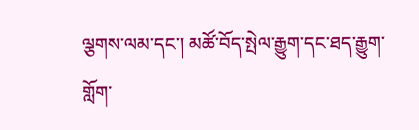ལྕགས་ལམ་དང་། མཚོ་བོད་སྤེལ་རྒྱུག་དང་ཐད་རྒྱུག་གློག་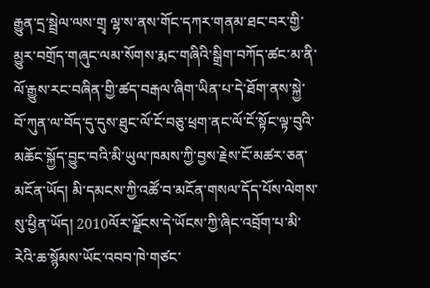རྒྱུན་དྲ་སྦྲེལ་ལས་གྲྭ ལྷ་ས་ནས་གོང་དཀར་གནམ་ཐང་བར་གྱི་མྱུར་བགྲོད་གཞུང་ལམ་སོགས་རྨང་གཞིའི་སྒྲིག་བཀོད་ཚང་མ་ནི་ལོ་རྒྱུས་རང་བཞིན་གྱི་ཚད་བརྒལ་ཞིག་ཡིན་པ་དེ་ཐོག་ནས་སྐྱེ་བོ་ཀུན་ལ་བོད་དུ་དུས་ཐུང་ལོ་ངོ་བཅུ་ཕྲག་ནང་ལོ་ངོ་སྟོང་ལྟ་བུའི་མཆོང་སྐྱོད་བྱུང་བའི་མི་ཡུལ་ཁམས་ཀྱི་བྱས་རྗེས་ངོ་མཚར་ཅན་མངོན་ཡོད། མི་དམངས་ཀྱི་འཚོ་བ་མངོན་གསལ་དོད་པོས་ལེགས་སུ་ཕྱིན་ཡོད། 2010ལོར་ལྗོངས་དེ་ཡོངས་ཀྱི་ཞིང་འབྲོག་པ་མི་རེའི་ཆ་སྙོམས་ཡོང་འབབ་ཁེ་གཙང་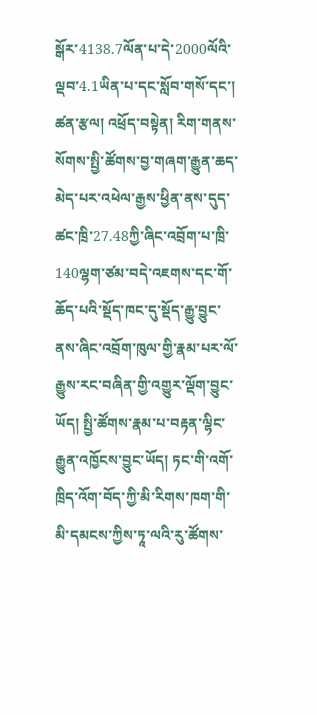སྒོར་4138.7ལོན་པ་དེ་2000ལོའི་ལྡབ་4.1ཡིན་པ་དང་སློབ་གསོ་དང་། ཚན་རྩལ། འཕྲོད་བསྟེན། རིག་གནས་སོགས་སྤྱི་ཚོགས་བྱ་གཞག་རྒྱུན་ཆད་མེད་པར་འཕེལ་རྒྱས་ཕྱིན་ནས་དུད་ཚང་ཁྲི་27.48ཀྱི་ཞིང་འབྲོག་པ་ཁྲི་140ལྷག་ཙམ་བདེ་འཇགས་དང་གོ་ཆོད་པའི་སྡོད་ཁང་དུ་སྡོད་རྒྱུ་བྱུང་ནས་ཞིང་འབྲོག་ཁུལ་གྱི་རྣམ་པར་ལོ་རྒྱུས་རང་བཞིན་གྱི་འགྱུར་ལྡོག་བྱུང་ཡོད། སྤྱི་ཚོགས་རྣམ་པ་བརྟན་ལྷིང་རྒྱུན་འཁྱོངས་བྱུང་ཡོད། ཏང་གི་འགོ་ཁྲིད་འོག་བོད་ཀྱི་མི་རིགས་ཁག་གི་མི་དམངས་ཀྱིས་ཏཱ་ལའི་རུ་ཚོགས་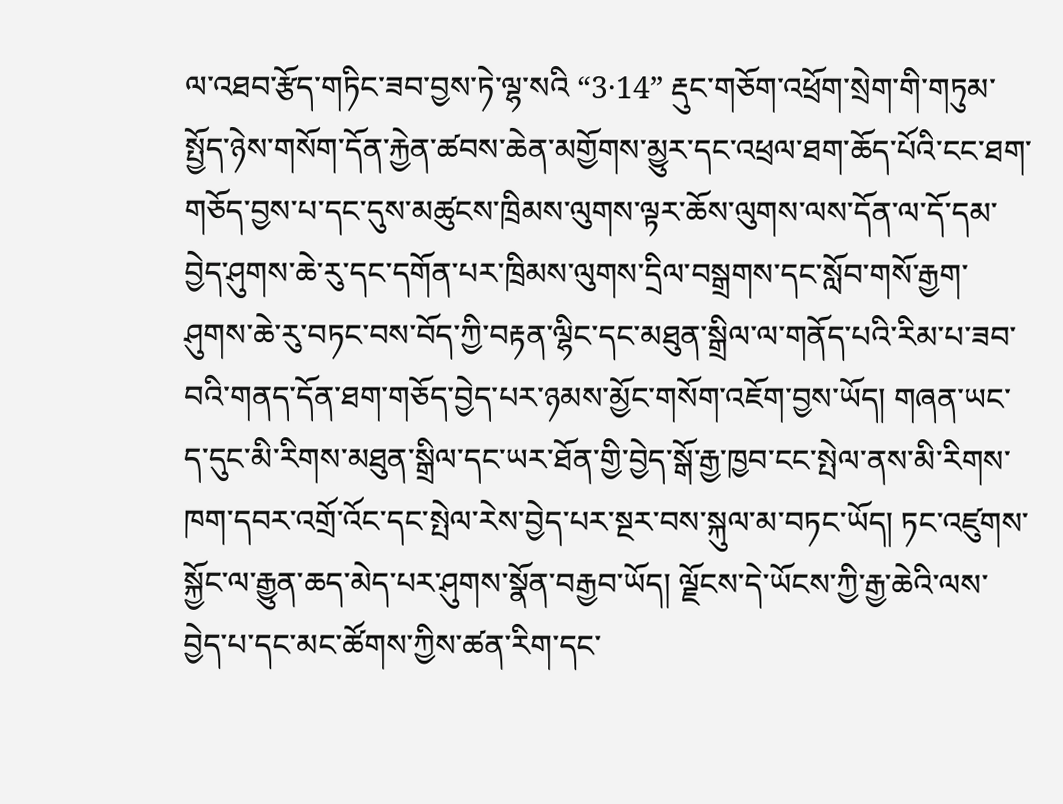ལ་འཐབ་རྩོད་གཏིང་ཟབ་བྱས་ཏེ་ལྷ་སའི “3·14” རྡུང་གཅོག་འཕྲོག་སྲེག་གི་གཏུམ་སྤྱོད་ཉེས་གསོག་དོན་རྐྱེན་ཚབས་ཆེན་མགྱོགས་མྱུར་དང་འཕྲལ་ཐག་ཆོད་པོའི་ངང་ཐག་གཅོད་བྱས་པ་དང་དུས་མཚུངས་ཁྲིམས་ལུགས་ལྟར་ཆོས་ལུགས་ལས་དོན་ལ་དོ་དམ་བྱེད་ཤུགས་ཆེ་རུ་དང་དགོན་པར་ཁྲིམས་ལུགས་དྲིལ་བསྒྲགས་དང་སློབ་གསོ་རྒྱག་ཤུགས་ཆེ་རུ་བཏང་བས་བོད་ཀྱི་བརྟན་ལྷིང་དང་མཐུན་སྒྲིལ་ལ་གནོད་པའི་རིམ་པ་ཟབ་བའི་གནད་དོན་ཐག་གཅོད་བྱེད་པར་ཉམས་མྱོང་གསོག་འཇོག་བྱས་ཡོད། གཞན་ཡང་ད་དུང་མི་རིགས་མཐུན་སྒྲིལ་དང་ཡར་ཐོན་གྱི་བྱེད་སྒོ་རྒྱ་ཁྱབ་ངང་སྤེལ་ནས་མི་རིགས་ཁག་དབར་འགྲོ་འོང་དང་སྤེལ་རེས་བྱེད་པར་སྔར་བས་སྐུལ་མ་བཏང་ཡོད། ཏང་འཛུགས་སྐྱོང་ལ་རྒྱུན་ཆད་མེད་པར་ཤུགས་སྣོན་བརྒྱབ་ཡོད། ལྗོངས་དེ་ཡོངས་ཀྱི་རྒྱ་ཆེའི་ལས་བྱེད་པ་དང་མང་ཚོགས་ཀྱིས་ཚན་རིག་དང་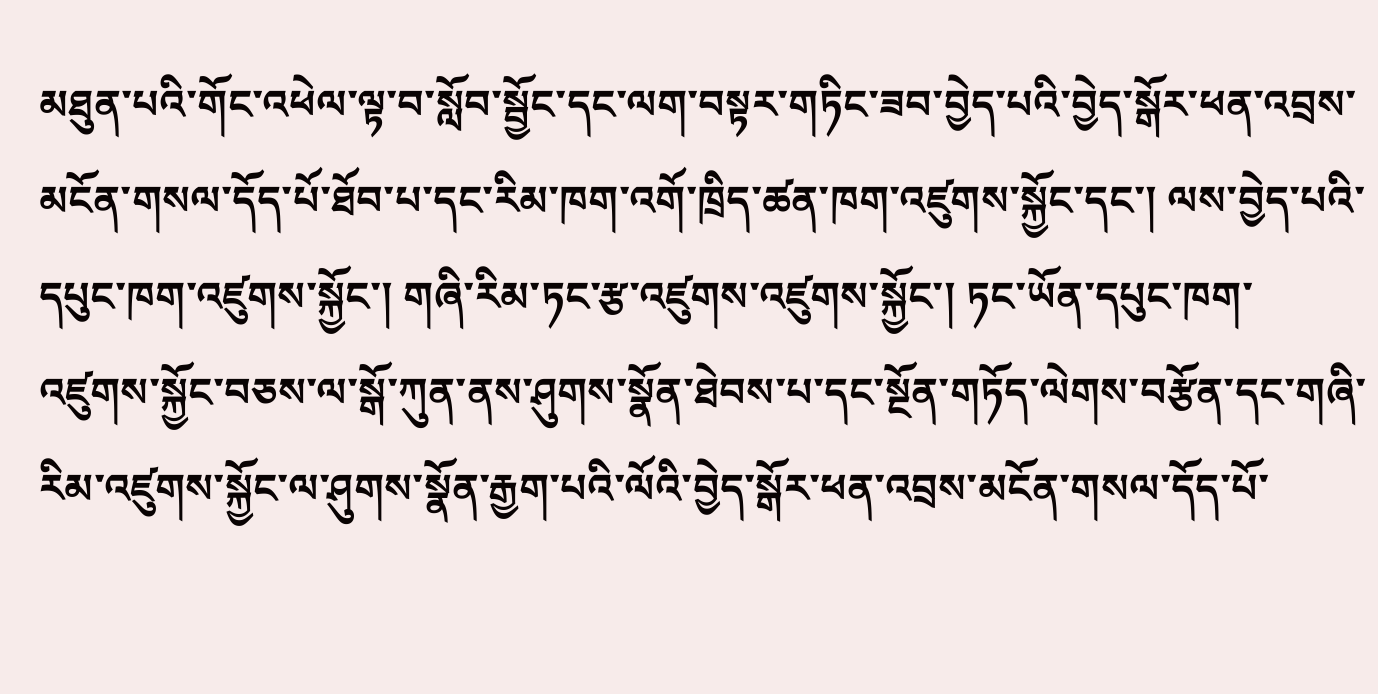མཐུན་པའི་གོང་འཕེལ་ལྟ་བ་སློབ་སྦྱོང་དང་ལག་བསྟར་གཏིང་ཟབ་བྱེད་པའི་བྱེད་སྒོར་ཕན་འབྲས་མངོན་གསལ་དོད་པོ་ཐོབ་པ་དང་རིམ་ཁག་འགོ་ཁྲིད་ཚན་ཁག་འཛུགས་སྐྱོང་དང་། ལས་བྱེད་པའི་དཔུང་ཁག་འཛུགས་སྐྱོང་། གཞི་རིམ་ཏང་རྩ་འཛུགས་འཛུགས་སྐྱོང་། ཏང་ཡོན་དཔུང་ཁག་འཛུགས་སྐྱོང་བཅས་ལ་སྒོ་ཀུན་ནས་ཤུགས་སྣོན་ཐེབས་པ་དང་སྔོན་གཏོད་ལེགས་བརྩོན་དང་གཞི་རིམ་འཛུགས་སྐྱོང་ལ་ཤུགས་སྣོན་རྒྱག་པའི་ལོའི་བྱེད་སྒོར་ཕན་འབྲས་མངོན་གསལ་དོད་པོ་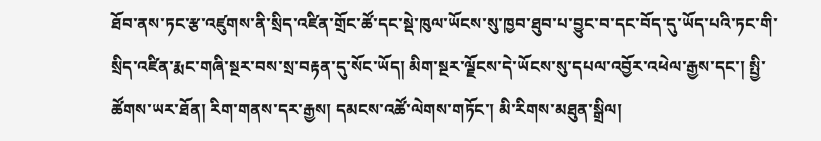ཐོབ་ནས་ཏང་རྩ་འཛུགས་ནི་སྲིད་འཛིན་གྲོང་ཚོ་དང་སྡེ་ཁུལ་ཡོངས་སུ་ཁྱབ་ཐུབ་པ་བྱུང་བ་དང་བོད་དུ་ཡོད་པའི་ཏང་གི་སྲིད་འཛིན་རྨང་གཞི་སྔར་བས་སྲ་བརྟན་དུ་སོང་ཡོད། མིག་སྔར་ལྗོངས་དེ་ཡོངས་སུ་དཔལ་འབྱོར་འཕེལ་རྒྱས་དང་། སྤྱི་ཚོགས་ཡར་ཐོན། རིག་གནས་དར་རྒྱས། དམངས་འཚོ་ལེགས་གཏོང་། མི་རིགས་མཐུན་སྒྲིལ།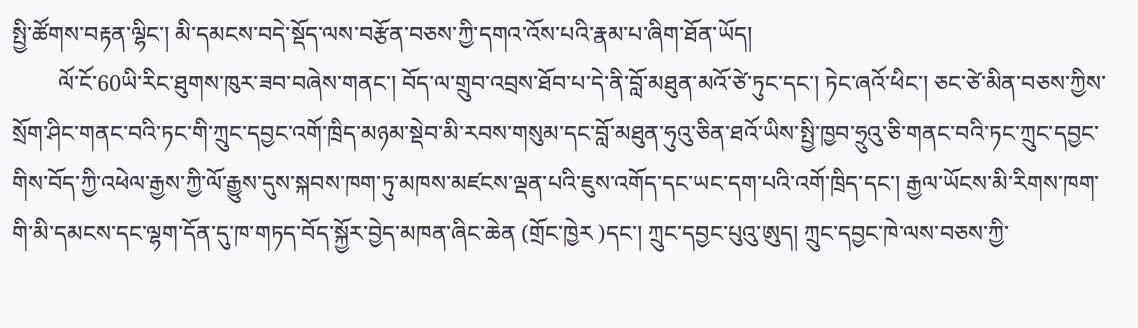སྤྱི་ཚོགས་བརྟན་ལྷིང་། མི་དམངས་བདེ་སྡོད་ལས་བརྩོན་བཅས་ཀྱི་དགའ་འོས་པའི་རྣམ་པ་ཞིག་ཐོན་ཡོད།
        ལོ་ངོ་60ཡི་རིང་ཐུགས་ཁུར་ཟབ་བཞེས་གནང་། བོད་ལ་གྲུབ་འབྲས་ཐོབ་པ་དེ་ནི་བློ་མཐུན་མའོ་ཙེ་ཏུང་དང་། ཏེང་ཞའོ་ཕིང་། ཅང་ཙེ་མིན་བཅས་ཀྱིས་སྲོག་ཤིང་གནང་བའི་ཏང་གི་ཀྲུང་དབྱང་འགོ་ཁྲིད་མཉམ་སྡེབ་མི་རབས་གསུམ་དང་བློ་མཐུན་ཧུའུ་ཅིན་ཐའོ་ཡིས་སྤྱི་ཁྱབ་ཧྲུའུ་ཅི་གནང་བའི་ཏང་ཀྲུང་དབྱང་གིས་བོད་ཀྱི་འཕེལ་རྒྱས་ཀྱི་ལོ་རྒྱུས་དུས་སྐབས་ཁག་ཏུ་མཁས་མཛངས་ལྡན་པའི་ཇུས་འགོད་དང་ཡང་དག་པའི་འགོ་ཁྲིད་དང་། རྒྱལ་ཡོངས་མི་རིགས་ཁག་གི་མི་དམངས་དང་ལྷག་དོན་དུ་ཁ་གཏད་བོད་སྐྱོར་བྱེད་མཁན་ཞིང་ཆེན (གྲོང་ཁྱེར )དང་། ཀྲུང་དབྱང་པུའུ་ཨུད། ཀྲུང་དབྱང་ཁེ་ལས་བཅས་ཀྱི་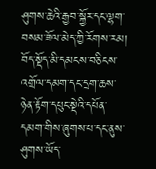ཤུགས་ཆེའི་རྒྱབ་སྐྱོར་དང་ལྷག་བསམ་ཟོལ་མེད་ཀྱི་རོགས་རམ། བོད་སྡོད་མི་དམངས་བཅིངས་འགྲོལ་དམག་དང་དྲག་ཆས་ཉེན་རྟོག་དཔུང་སྡེའི་དཔོན་དམག་གིས་ཞུགས་པ་དང་ནུས་ཤུགས་ཡོད་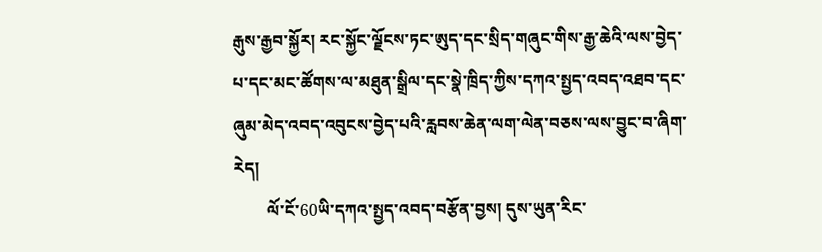རྒུས་རྒྱབ་སྐྱོར། རང་སྐྱོང་ལྗོངས་ཏང་ཨུད་དང་སྲིད་གཞུང་གིས་རྒྱ་ཆེའི་ལས་བྱེད་པ་དང་མང་ཚོགས་ལ་མཐུན་སྒྲིལ་དང་སྣེ་ཁྲིད་ཀྱིས་དཀའ་སྤྱད་འབད་འཐབ་དང་ཞུམ་མེད་འབད་འབུངས་བྱེད་པའི་རླབས་ཆེན་ལག་ལེན་བཅས་ལས་བྱུང་བ་ཞིག་རེད།
        ལོ་ངོ་60ཡི་དཀའ་སྤྱད་འབད་བརྩོན་བྱས། དུས་ཡུན་རིང་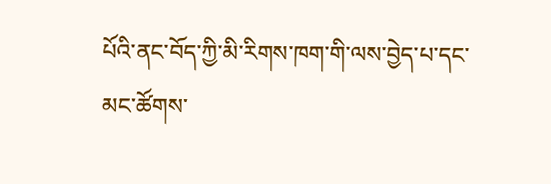པོའི་ནང་བོད་ཀྱི་མི་རིགས་ཁག་གི་ལས་བྱེད་པ་དང་མང་ཚོགས་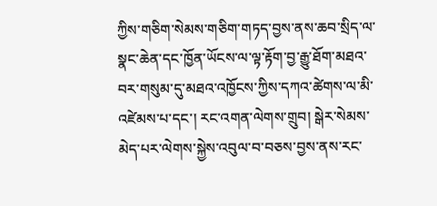ཀྱིས་གཅིག་སེམས་གཅིག་གཏད་བྱས་ནས་ཆབ་སྲིད་ལ་སྣང་ཆེན་དང་ཁྱོན་ཡོངས་ལ་ལྟ་རྟོག་བྱ་རྒྱུ་ཐོག་མཐའ་བར་གསུམ་དུ་མཐའ་འཁྱོངས་ཀྱིས་དཀའ་ཚེགས་ལ་མི་འཛེམས་པ་དང་། རང་འགན་ལེགས་གྲུབ། སྒེར་སེམས་མེད་པར་ལེགས་སྐྱེས་འབུལ་བ་བཅས་བྱས་ནས་རང་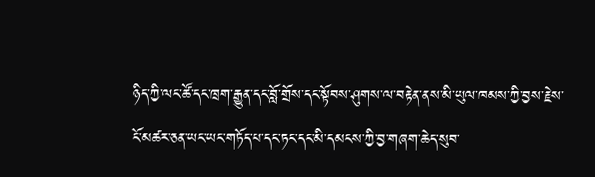ཉིད་ཀྱི་ལང་ཚོ་དང་ཁྲག་རྒྱུན་དང་བློ་གྲོས་དང་སྟོབས་ཤུགས་ལ་བརྟེན་ནས་མི་ཡུལ་ཁམས་ཀྱི་བྱས་རྗེས་ངོ་མཚར་ཅན་ཡང་ཡང་གཏོད་པ་དང་ཏང་དང་མི་དམངས་ཀྱི་བྱ་གཞག་ཆེད་སུབ་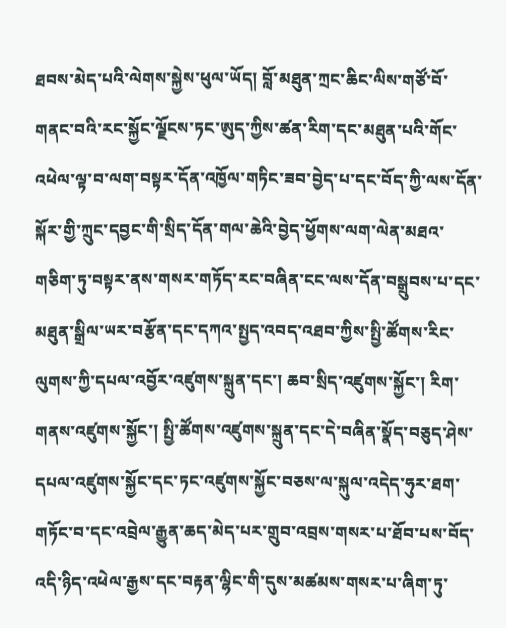ཐབས་མེད་པའི་ལེགས་སྐྱེས་ཕུལ་ཡོད། བློ་མཐུན་ཀྲང་ཆིང་ལིས་གཙོ་བོ་གནང་བའི་རང་སྐྱོང་ལྗོངས་ཏང་ཨུད་ཀྱིས་ཚན་རིག་དང་མཐུན་པའི་གོང་འཕེལ་ལྟ་བ་ལག་བསྟར་དོན་འཁྱོལ་གཏིང་ཟབ་བྱེད་པ་དང་བོད་ཀྱི་ལས་དོན་སྐོར་གྱི་ཀྲུང་དབྱང་གི་སྲིད་དོན་གལ་ཆེའི་བྱེད་ཕྱོགས་ལག་ལེན་མཐའ་གཅིག་ཏུ་བསྟར་ནས་གསར་གཏོད་རང་བཞིན་ངང་ལས་དོན་བསྒྲུབས་པ་དང་མཐུན་སྒྲིལ་ཡར་བརྩོན་དང་དཀའ་སྤྱད་འབད་འཐབ་ཀྱིས་སྤྱི་ཚོགས་རིང་ལུགས་ཀྱི་དཔལ་འབྱོར་འཛུགས་སྐྲུན་དང་། ཆབ་སྲིད་འཛུགས་སྐྱོང་། རིག་གནས་འཛུགས་སྐྱོང་། སྤྱི་ཚོགས་འཛུགས་སྐྲུན་དང་དེ་བཞིན་སྣོད་བཅུད་ཤེས་དཔལ་འཛུགས་སྐྱོང་དང་ཏང་འཛུགས་སྐྱོང་བཅས་ལ་སྐུལ་འདེད་ཧུར་ཐག་གཏོང་བ་དང་འབྲེལ་རྒྱུན་ཆད་མེད་པར་གྲུབ་འབྲས་གསར་པ་ཐོབ་པས་བོད་འདི་ཉིད་འཕེལ་རྒྱས་དང་བརྟན་ལྷིང་གི་དུས་མཚམས་གསར་པ་ཞིག་ཏུ་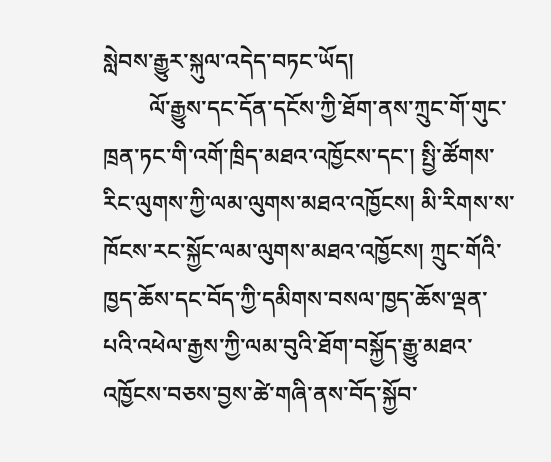སླེབས་རྒྱུར་སྐུལ་འདེད་བཏང་ཡོད།
        ལོ་རྒྱུས་དང་དོན་དངོས་ཀྱི་ཐོག་ནས་ཀྲུང་གོ་གུང་ཁྲན་ཏང་གི་འགོ་ཁྲིད་མཐའ་འཁྱོངས་དང་། སྤྱི་ཚོགས་རིང་ལུགས་ཀྱི་ལམ་ལུགས་མཐའ་འཁྱོངས། མི་རིགས་ས་ཁོངས་རང་སྐྱོང་ལམ་ལུགས་མཐའ་འཁྱོངས། ཀྲུང་གོའི་ཁྱད་ཆོས་དང་བོད་ཀྱི་དམིགས་བསལ་ཁྱད་ཆོས་ལྡན་པའི་འཕེལ་རྒྱས་ཀྱི་ལམ་བུའི་ཐོག་བསྐྱོད་རྒྱུ་མཐའ་འཁྱོངས་བཅས་བྱས་ཚེ་གཞི་ནས་བོད་སྐྱོབ་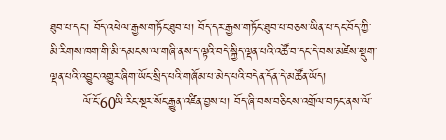ཐུབ་པ་དང་། བོད་འཕེལ་རྒྱས་གཏོང་ཐུབ་པ། བོད་དར་རྒྱས་གཏོང་ཐུབ་པ་བཅས་ཡིན་པ་དང་བོད་ཀྱི་མི་རིགས་ཁག་གི་མི་དམངས་ལ་གཞི་ནས་ད་ལྟའི་བདེ་སྐྱིད་ལྡན་པའི་འཚོ་བ་དང་དེ་བས་མཛེས་སྡུག་ལྡན་པའི་འབྱུང་འགྱུར་ཞིག་ཡོང་སྲིད་པའི་གཞོམ་པ་མེད་པའི་བདེན་དོན་དེ་མཚོན་ཡོད།
        ལོ་ངོ་60ཡི་རིང་སྔར་སོང་རྒྱུན་འཛིན་བྱས་པ། བོད་ཞི་བས་བཅིངས་འགྲོལ་བཏང་ནས་ལོ་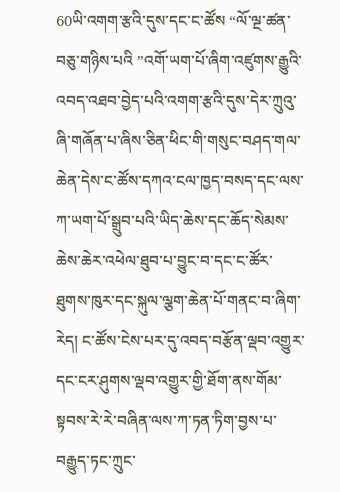60ཡི་འགག་རྩའི་དུས་དང་ང་ཚོས “ལོ་ལྔ་ཚན་བཅུ་གཉིས་པའི ”འགོ་ཡག་པོ་ཞིག་འཛུགས་རྒྱུའི་འབད་འཐབ་བྱེད་པའི་འགག་རྩའི་དུས་དེར་ཀྲུའུ་ཞི་གཞོན་པ་ཞིས་ཅིན་ཕིང་གི་གསུང་བཤད་གལ་ཆེན་དེས་ང་ཚོས་དཀའ་ངལ་ཁྱད་བསད་དང་ལས་ཀ་ཡག་པོ་སྒྲུབ་པའི་ཡིད་ཆེས་དང་ཆོད་སེམས་ཆེས་ཆེར་འཕེལ་ཐུབ་པ་བྱུང་བ་དང་ང་ཚོར་ཐུགས་ཁུར་དང་སྐུལ་ལྕག་ཆེན་པོ་གནང་བ་ཞིག་རེད། ང་ཚོས་ངེས་པར་དུ་འབད་བརྩོན་ལྡབ་འགྱུར་དང་ངར་ཤུགས་ལྡབ་འགྱུར་གྱི་ཐོག་ནས་གོམ་སྟབས་རེ་རེ་བཞིན་ལས་ཀ་ཏན་ཏིག་བྱས་པ་བརྒྱུད་ཏང་ཀྲུང་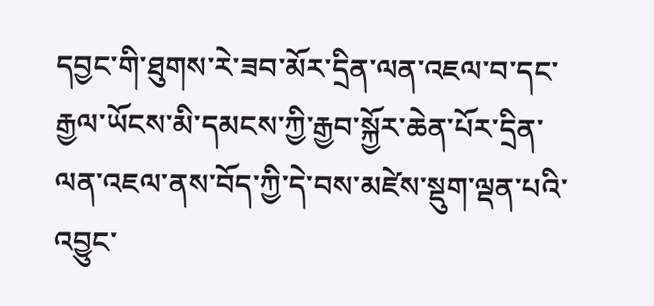དབྱང་གི་ཐུགས་རེ་ཟབ་མོར་དྲིན་ལན་འཇལ་བ་དང་རྒྱལ་ཡོངས་མི་དམངས་ཀྱི་རྒྱབ་སྐྱོར་ཆེན་པོར་དྲིན་ལན་འཇལ་ནས་བོད་ཀྱི་དེ་བས་མཛེས་སྡུག་ལྡན་པའི་འབྱུང་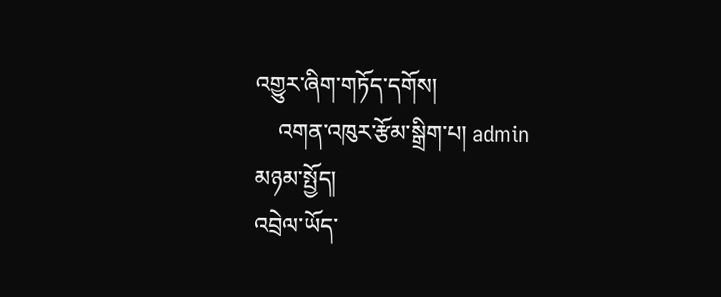འགྱུར་ཞིག་གཏོད་དགོས།
    འགན་འཁུར་རྩོམ་སྒྲིག་པ། admin
མཉམ་སྤྱོད།
འབྲེལ་ཡོད་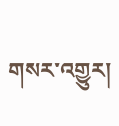གསར་འགྱུར།